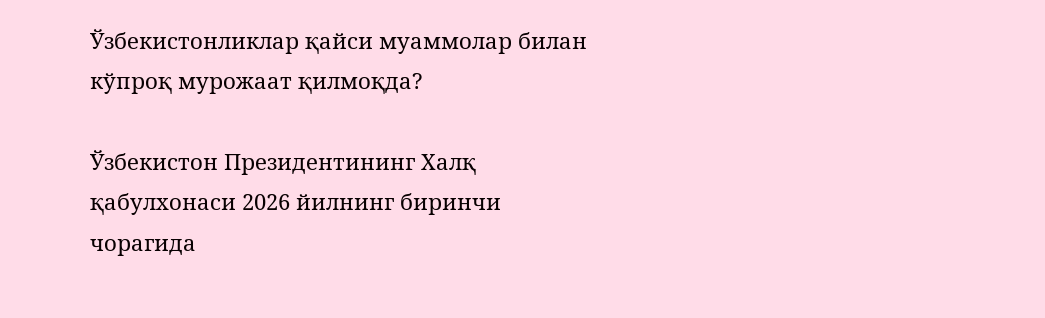Ўзбекистонликлар қайси муаммолар билан кўпроқ мурожаат қилмоқда?

Ўзбекистон Президентининг Халқ қабулхонаси 2026 йилнинг биринчи чорагида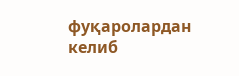фуқаролардан келиб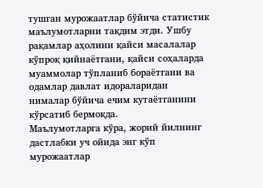тушган мурожаатлар бўйича статистик маълумотларни тақдим этди. Ушбу рақамлар аҳолини қайси масалалар кўпроқ қийнаётгани, қайси соҳаларда муаммолар тўпланиб бораётгани ва одамлар давлат идораларидан нималар бўйича ечим кутаётганини кўрсатиб бермоқда.
Маълумотларга кўра, жорий йилнинг дастлабки уч ойида энг кўп мурожаатлар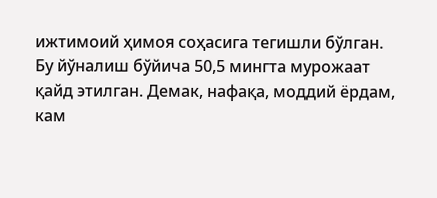ижтимоий ҳимоя соҳасига тегишли бўлган. Бу йўналиш бўйича 50,5 мингта мурожаат қайд этилган. Демак, нафақа, моддий ёрдам, кам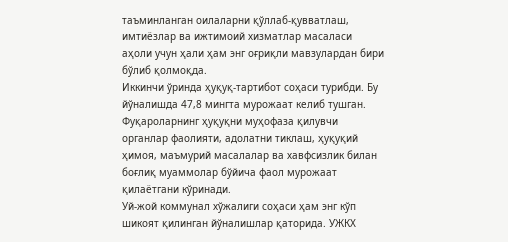таъминланган оилаларни қўллаб-қувватлаш, имтиёзлар ва ижтимоий хизматлар масаласи аҳоли учун ҳали ҳам энг оғриқли мавзулардан бири бўлиб қолмоқда.
Иккинчи ўринда ҳуқуқ-тартибот соҳаси турибди. Бу йўналишда 47,8 мингта мурожаат келиб тушган. Фуқароларнинг ҳуқуқни муҳофаза қилувчи органлар фаолияти, адолатни тиклаш, ҳуқуқий ҳимоя, маъмурий масалалар ва хавфсизлик билан боғлиқ муаммолар бўйича фаол мурожаат қилаётгани кўринади.
Уй-жой коммунал хўжалиги соҳаси ҳам энг кўп шикоят қилинган йўналишлар қаторида. УЖКХ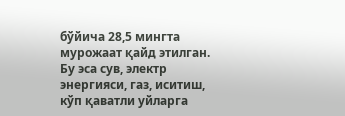бўйича 28,5 мингта мурожаат қайд этилган. Бу эса сув, электр энергияси, газ, иситиш, кўп қаватли уйларга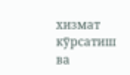хизмат кўрсатиш ва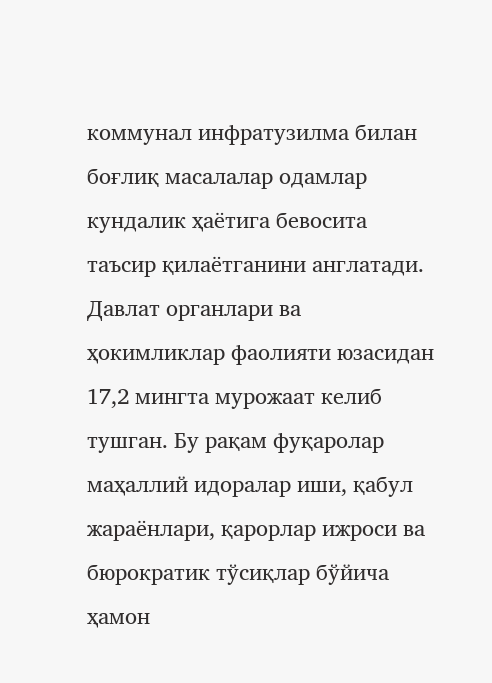коммунал инфратузилма билан боғлиқ масалалар одамлар кундалик ҳаётига бевосита таъсир қилаётганини англатади.
Давлат органлари ва ҳокимликлар фаолияти юзасидан 17,2 мингта мурожаат келиб тушган. Бу рақам фуқаролар маҳаллий идоралар иши, қабул жараёнлари, қарорлар ижроси ва бюрократик тўсиқлар бўйича ҳамон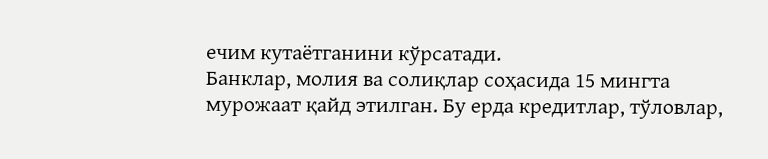ечим кутаётганини кўрсатади.
Банклар, молия ва солиқлар соҳасида 15 мингта мурожаат қайд этилган. Бу ерда кредитлар, тўловлар,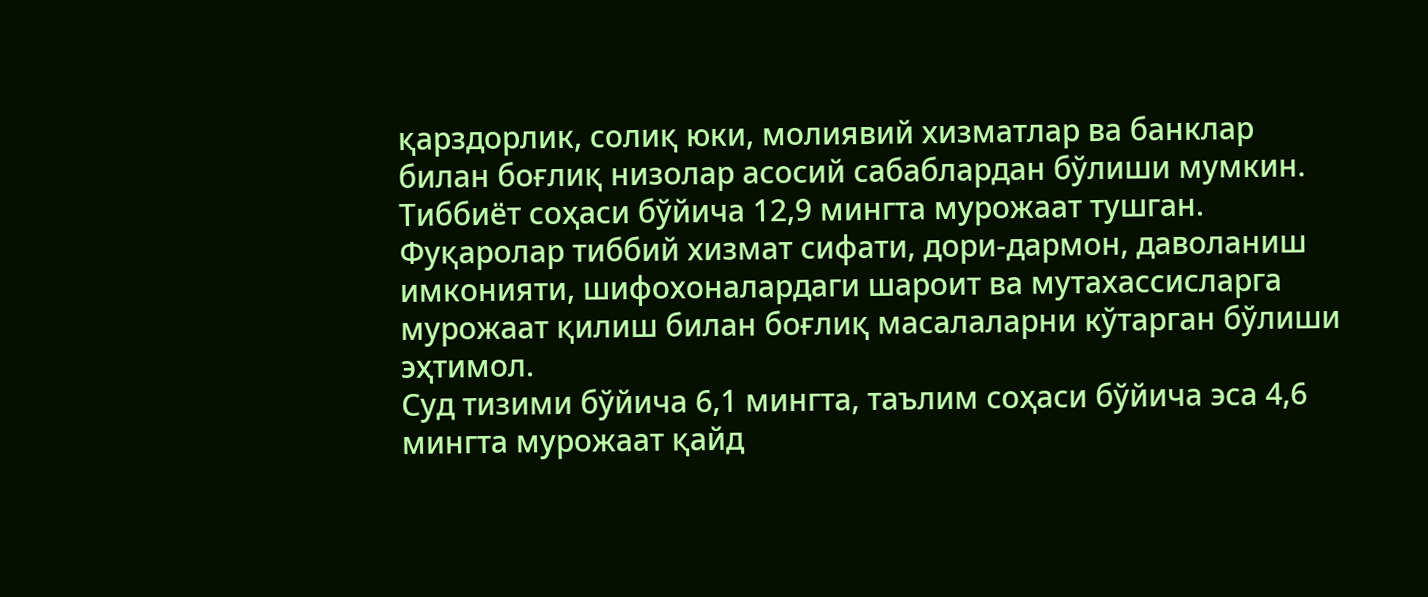қарздорлик, солиқ юки, молиявий хизматлар ва банклар билан боғлиқ низолар асосий сабаблардан бўлиши мумкин.
Тиббиёт соҳаси бўйича 12,9 мингта мурожаат тушган. Фуқаролар тиббий хизмат сифати, дори-дармон, даволаниш имконияти, шифохоналардаги шароит ва мутахассисларга мурожаат қилиш билан боғлиқ масалаларни кўтарган бўлиши эҳтимол.
Суд тизими бўйича 6,1 мингта, таълим соҳаси бўйича эса 4,6 мингта мурожаат қайд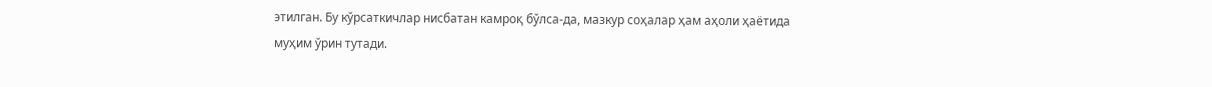этилган. Бу кўрсаткичлар нисбатан камроқ бўлса-да, мазкур соҳалар ҳам аҳоли ҳаётида муҳим ўрин тутади.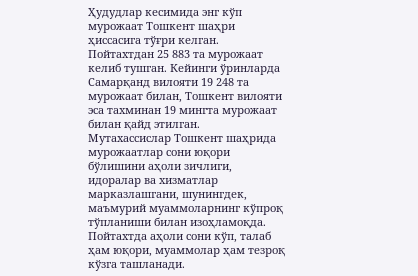Ҳудудлар кесимида энг кўп мурожаат Тошкент шаҳри ҳиссасига тўғри келган. Пойтахтдан 25 883 та мурожаат келиб тушган. Кейинги ўринларда Самарқанд вилояти 19 248 та мурожаат билан, Тошкент вилояти эса тахминан 19 мингта мурожаат билан қайд этилган.
Мутахассислар Тошкент шаҳрида мурожаатлар сони юқори бўлишини аҳоли зичлиги, идоралар ва хизматлар марказлашгани, шунингдек, маъмурий муаммоларнинг кўпроқ тўпланиши билан изоҳламоқда. Пойтахтда аҳоли сони кўп, талаб ҳам юқори, муаммолар ҳам тезроқ кўзга ташланади.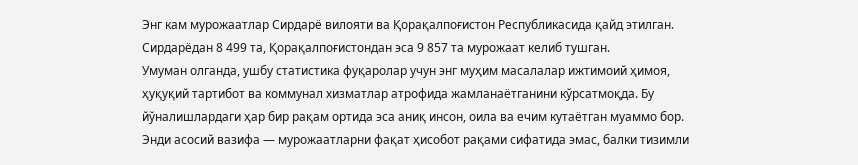Энг кам мурожаатлар Сирдарё вилояти ва Қорақалпоғистон Республикасида қайд этилган. Сирдарёдан 8 499 та, Қорақалпоғистондан эса 9 857 та мурожаат келиб тушган.
Умуман олганда, ушбу статистика фуқаролар учун энг муҳим масалалар ижтимоий ҳимоя, ҳуқуқий тартибот ва коммунал хизматлар атрофида жамланаётганини кўрсатмоқда. Бу йўналишлардаги ҳар бир рақам ортида эса аниқ инсон, оила ва ечим кутаётган муаммо бор.
Энди асосий вазифа — мурожаатларни фақат ҳисобот рақами сифатида эмас, балки тизимли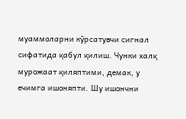муаммоларни кўрсатувчи сигнал сифатида қабул қилиш. Чунки халқ мурожаат қиляптими, демак, у ечимга ишоняпти. Шу ишончни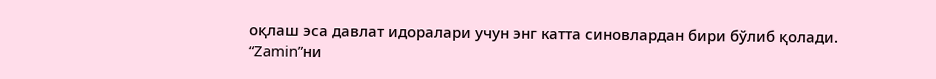оқлаш эса давлат идоралари учун энг катта синовлардан бири бўлиб қолади.
“Zamin”ни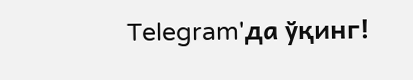Telegram'да ўқинг!